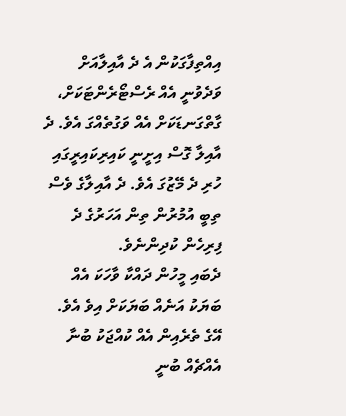އިއްތިފާގަކުން އެ ދެ އާއިލާއަށް ވަދެވުނީ އެއް ރެސްޓޯރެންޓަކަށް، ގާތްގަނޑަކަށް އެއް ވަގުތެއްގަ އެވެ. ދެ އާއިލާ ގޮސް އިށީނީ ކައިރިކައިރީގައި ހުރި ދެ މޭޒުގަ އެވެ. ދެ އާއިލާގެ ވެސް ތިބީ އުމުރުން ތިން އަހަރުގެ ދެ ފިރިހެން ކުދިންނެވެ.
ދެބައި މީހުން ދައްކާ ވާހަކަ އެއް ބަޔަކު އަނެއް ބަޔަކަށް އިވެ އެވެ. އޭގެ ތެރެއިން އެއް ކުއްޖަކު ބުނާ އެއްޗެއް ބުނީ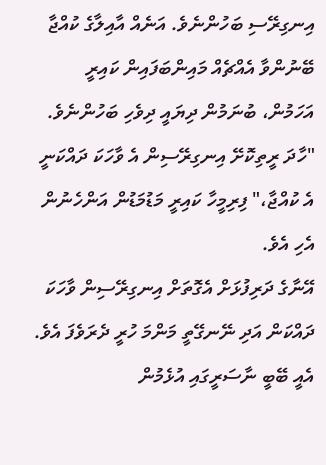އިނގިރޭސި ބަހުންނެވެ. އަނެއް އާއިލާގެ ކުއްޖާ ބޭނުންވާ އެއްޗެއް މައިންބަފައިން ކައިރީ އަހަމުން، ބުނަމުން ދިޔައީ ދިވެހި ބަހުންނެވެ.
"ހާދަ ރީތިކޮށޭ އިނގިރޭސިން އެ ވާހަކަ ދައްކަނީ އެ ކުއްޖާ،" ފިރިމީހާ ކައިރީ މަޑުމަޑުން އަންހެނުން އެހި އެވެ.
އޭނާގެ ދަރިފުޅަށް އެގޮތަށް އިނގިރޭސިން ވާހަކަ ދައްކަން އަދި ނޭނގޭތީ މަންމަ ހުރީ ދެރަވެފަ އެވެ. އެއީ ބޭބީ ނާސަރީގައި އުޅެމުން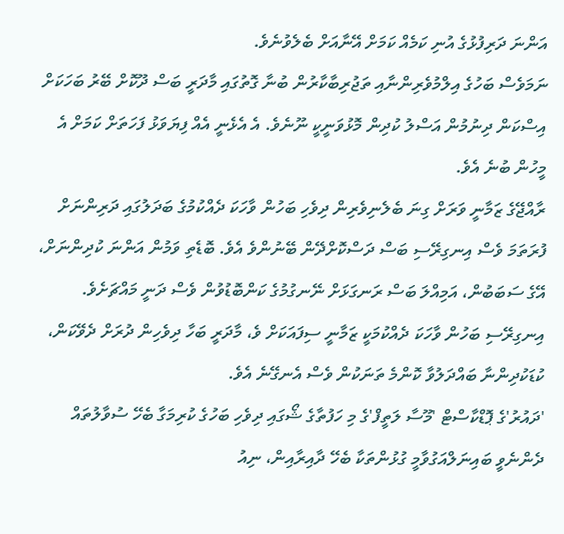އަންނަ ދަރިފުޅުގެ އުނި ކަމެއް ކަމަށް އޭނާއަށް ބެލެވުނެވެ.
ނަމަވެސް ބަހުގެ އިލްމުވެރިންނާއި ތަޖުރިބާކާރުން ބުނާ ގޮތުގައި މާދަރީ ބަސް ދޫކޮށް ބޭރު ބަހަކަށް އިސްކަން ދިނުމުން އަސްލު ކުދިން މޮޅުވަނީކީ ނޫނެވެ. އެ އެޅެނީ އެއް ފިޔަވަޅު ފަހަތަށް ކަމަށް އެ މީހުން ބުނެ އެވެ.
ރާއްޖޭގެ ޒަމާނީ ވަރަށް ގިނަ ބެލެނިވެރިން ދިވެހި ބަހުން ވާހަކަ ދެއްކުމުގެ ބަދަލުގައި ދަރިންނަށް ފުރަތަމަ ވެސް އިނގިރޭސި ބަސް ދަސްކޮށްދޭން ބޭނުންވެ އެވެ. ބޮޑެތި ވަމުން އަންނަ ކުދިންނަށް، އޭގެ ސަބަބުން، އަމިއްލަ ބަސް ރަނގަޅަށް ނޭނގުމުގެ ކަންބޮޑުވުން ވެސް ދަނީ މައްޗަށެވެ. އިނގިރޭސި ބަހުން ވާހަކަ ދެއްކުމަކީ ޒަމާނީ ސިފައަކަށް ވެ، މާދަރީ ބަހާ ދިވެހިން ދުރަށް ދެވޭކަން، ކުޑަކުދިންނާ ބައްދަލުވާ ކޮންމެ ތަނަކުން ވެސް އެނގޭނެ އެވެ.
'ދައުރު'ގެ ޕޮޑްކާސްޓް 'މޫސާ ލަތީފް'ގެ މި ހަފުތާގެ ޝޯގައި ދިވެހި ބަހުގެ ކުރިމަގާ ބެހޭ ސުވާލުތައް ދެންނެވީ ބައިނަލްއަގުވާމީ ގުޅުންތަކާ ބެހޭ ދާއިރާއިން، ނިއު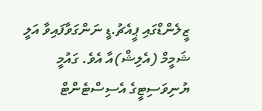ޒީލެންޑްގައި ޕީއެޗު.ޑީ ނަންގަވާފައިވާ އަލީ ޝަމީމް (އެލިޝް)އާ އެވެ. ގައުމީ ޔުނިވަސިޓީގެ އެސިސްޓެންޓް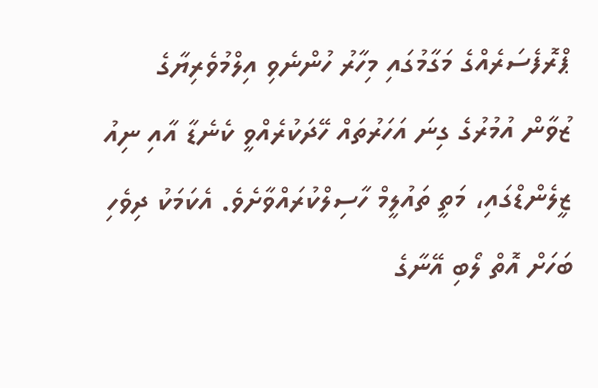ޕްރޮފެސަރެއްގެ މަގާމުގައި މިހާރު ހުންނެވި އިލްމުވެރިޔާގެ ޒުވާން އުމުރުގެ ގިނަ އަހަރުތައް ހޭދަކުރެއްވީ ކެނެޑާ އާއި ނިއު ޒީލެންޑްގައި، މަތީ ތައުލީމް ހާސިލްކުރައްވާށެވެ. އެކަމަކު ދިވެހި ބަހަށް އޮތް ލޯބި އޭނާގެ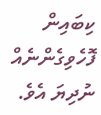ކިބައިން ފޮހެވިގެންނެއް ނުދިޔަ އެވެ.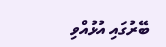ބޭރުގައި އުޅުއްވި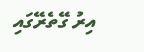އިރު ގޭތެރޭގައި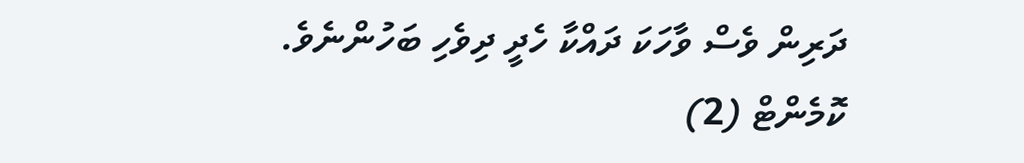ދަރިން ވެސް ވާހަކަ ދައްކާ ހެދީ ދިވެހި ބަހުންނެވެ.
ކޮމެންޓް (2)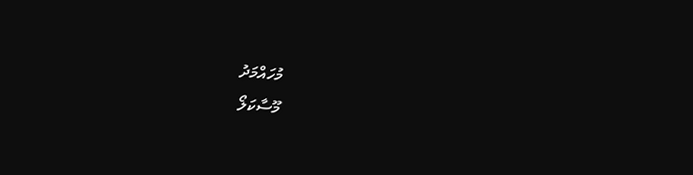މުހައްމަދު
މޫސާކަލޯ